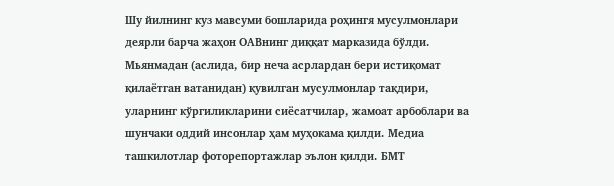Шу йилнинг куз мавсуми бошларида роҳингя мусулмонлари деярли барча жаҳон ОАВнинг диққат марказида бўлди. Мьянмадан (аслида, бир неча асрлардан бери истиқомат қилаётган ватанидан) қувилган мусулмонлар тақдири, уларнинг кўргиликларини сиёсатчилар, жамоат арбоблари ва шунчаки оддий инсонлар ҳам муҳокама қилди. Медиа ташкилотлар фоторепортажлар эълон қилди. БМТ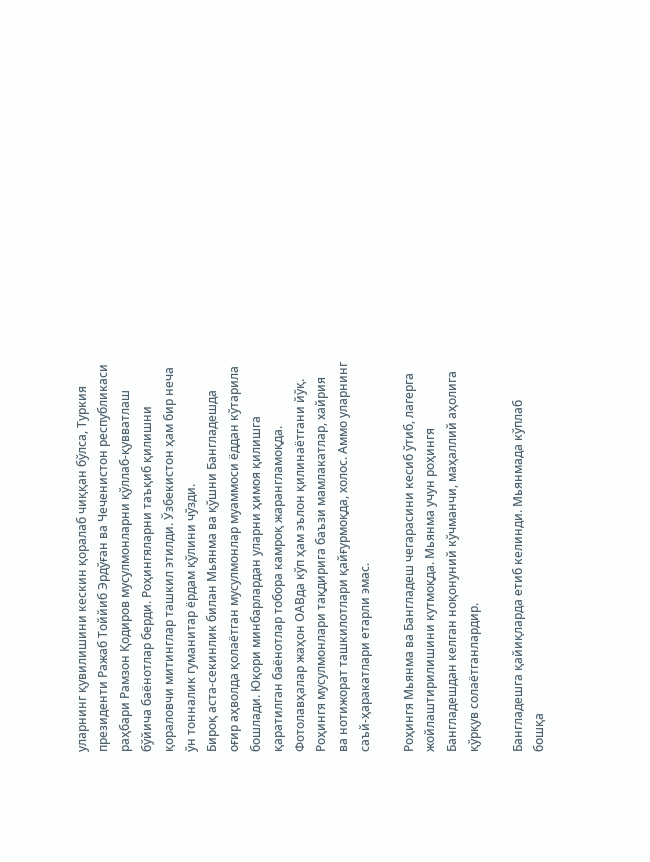уларнинг қувилишини кескин қоралаб чиққан бўлса, Туркия президенти Ражаб Тоййиб Эрдўған ва Чеченистон республикаси раҳбари Рамзон Қодиров мусулмонларни қўллаб-қувватлаш бўйича баёнотлар берди. Роҳингяларни таъқиб қилишни қораловчи митинглар ташкил этилди. Ўзбекистон ҳам бир неча ўн тонналик гуманитар ёрдам қўлини чўзди.
Бироқ аста-секинлик билан Мьянма ва қўшни Бангладешда оғир аҳволда қолаётган мусулмонлар муаммоси ёддан кўтарила бошлади. Юқори минбарлардан уларни ҳимоя қилишга қаратилган баёнотлар тобора камроқ жарангламоқда. Фотолавҳалар жаҳон ОАВда кўп ҳам эълон қилинаётгани йўқ. Роҳингя мусулмонлари тақдирига баъзи мамлакатлар, хайрия ва нотижорат ташкилотлари қайғурмоқда, холос. Аммо уларнинг саъй-ҳаракатлари етарли эмас.

Роҳингя Мьянма ва Бангладеш чегарасини кесиб ўтиб, лагерга жойлаштирилишини кутмоқда. Мьянма учун роҳингя Бангладешдан келган ноқонуний кўчманчи, маҳаллий аҳолига қўрқув солаётганлардир.

Бангладешга қайиқларда етиб келинди. Мьянмада кўплаб бошқа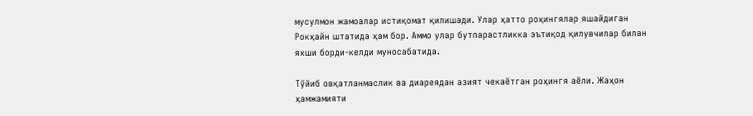мусулмон жамоалар истиқомат қилишади. Улар ҳатто роҳингялар яшайдиган Рокҳайн штатида ҳам бор. Аммо улар бутпарастликка эътиқод қилувчилар билан яхши борди-келди муносабатида.

Тўйиб овқатланмаслик ва диареядан азият чекаётган роҳингя аёли. Жаҳон ҳамжамияти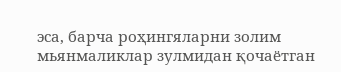эса, барча роҳингяларни золим мьянмаликлар зулмидан қочаётган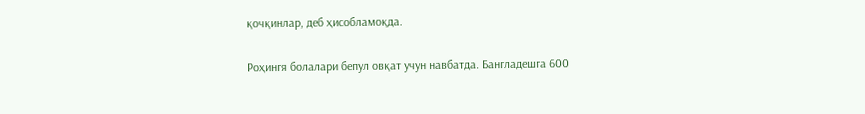қочқинлар, деб ҳисобламоқда.

Роҳингя болалари бепул овқат учун навбатда. Бангладешга 600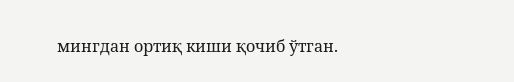мингдан ортиқ киши қочиб ўтган.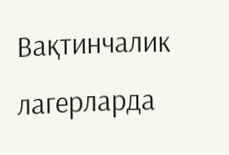Вақтинчалик лагерларда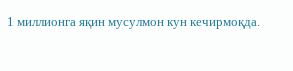1 миллионга яқин мусулмон кун кечирмоқда.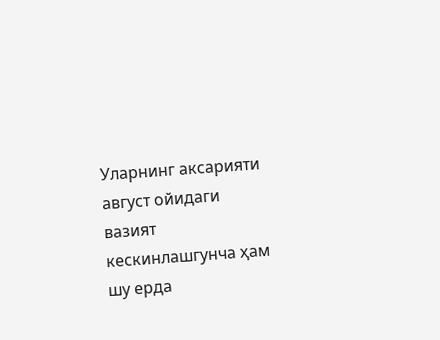Уларнинг аксарияти август ойидаги вазият кескинлашгунча ҳам шу ерда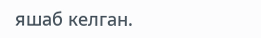яшаб келган.